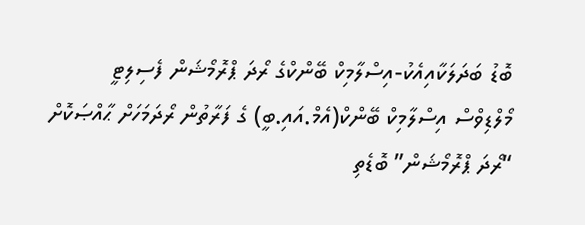ބޮޑު ބަދަލަކާއިއެކު-އިސްލާމިކް ބޭންކްގެ ރޯދަ ޕްރޮމޯޝަން ފެސިލިޓީ
މޯލްޑިވްސް އިސްލާމިކް ބޭންކް(އެމް.އައި.ބީ) ގެ ފަރާތުން ރޯދަމަހަށް ޙާއްޞަކޮށް “ރޯދަ ޕްރޮމޯޝަން” ބޮޑެތި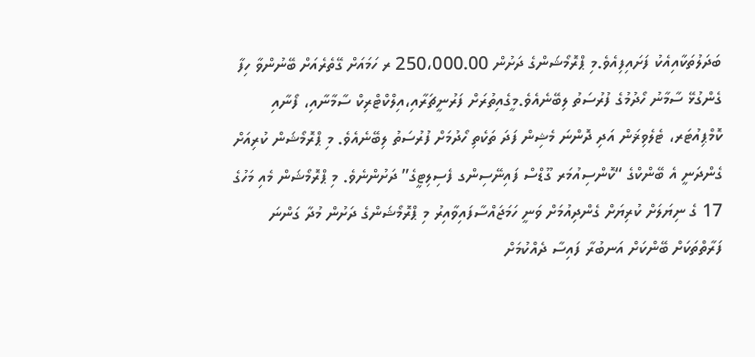ބަދަލުތަކާއިއެކު ފަށައިފިއެވެ.މި ޕްރޮމޯޝަންގެ ދަށުން 250،000.00 ރ ހަމައަށް ގޭތެރެއަށް ބޭނުންވާ ހިފާ ގެންގުޅޭ ސާމާނު ހޯދުމުގެ ފުރުސަތު ލިބޭނެއެވެ.މީގެއިތުރަށް ފަރުނީޗަރާއި،އިލްކްޓްރިކް ސާމާނާއި، ފޯނާއި ކޮމްޕިއުޓަރ، ޓެލެވިޜަން އަދި ދޮންނަ މެޝިން ފަދަ ތަކެތި ހޯދުމަށް ފުރުސަތު ލިބޭނެއެވެ. މި ޕްރޮމޯޝަން ކުރިއަށް ގެންދަނީ އެ ބޭންކްގެ “ކޮންސިއުމަރ ގޫޑްސް ފައިނޭސިންގ ފެސިލިޓީގެ” ދަށުންނެވެ. މި ޕްރޮމޯޝަން މެއި މަހުގެ 17 ގެ ނިޔަލަށް ކުރިޔަށް ގެންދިއުމަށް ވަނީ ހަމަޖައްސާފައިވާއިރު މި ޕްރޮމޯޝަންގެ ދަށުން މުދާ ގަންނަ ފަރާތްތަކަށް ބޭންކަށް އަނބުރާ ފައިސާ ދެއްކުމަށް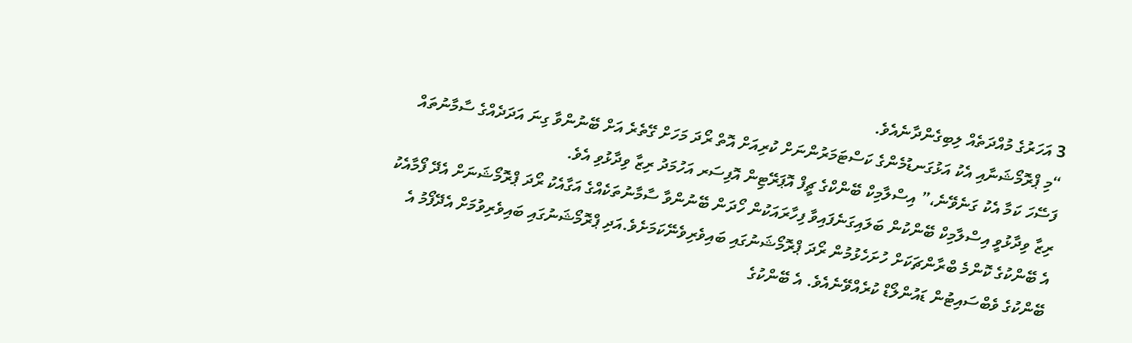3 އަހަރުގެ މުއްދަތެއް ލިބިގެންދާނެއެވެ.
“މި ޕްރޮމޯޝަނާއި އެކު އަޅުގަނޑުމެންގެ ކަސްޓަމަރުންނަށް ކުރިއަށް އޮތް ރޯދަ މަހަށް ގޭތެރެ އަށް ބޭނުންވާ ގިނަ އަދަދެއްގެ ސާމާނުތައް ފަސޭހަ ކަމާ އެކު ގަނެވޭނެ،” އިސްލާމިކް ބޭންކްގެ ޗީފް އޮޕަރޭޓިން އޮފިސަރ އަހުމަދު ރިޒާ ވިދާޅުވި އެވެ.
ރިޒާ ވިދާޅުވީ އިސްލާމިކް ބޭންކުން ބަލައިގަނެފައިވާ ފިހާރައަކުން ހޯދަން ބޭނުންވާ ސާމާނުތަކެއްގެ އަގާއެކު ރޯދަ ޕްރޮމޯޝަނަށް އެދޭ ފޯމާއެކު އެ ބޭންކުގެ ކޮންމެ ބްރާންޗަކަށް ހުށަހެޅުމުން ރޯދަ ޕްރޮމޯޝަނުގައި ބައިވެރިވެނޭކަމަށެވެ.އަދި ޕްރޮމޯޝަނުގައި ބައިވެރިވުމަށް އެދޭފޯމު އެ ބޭންކުގެ ވެބްސައިޓުން ޑައުންލޯޑް ކުރެއްވޭނެއެވެ. އެ ބޭންކުގެ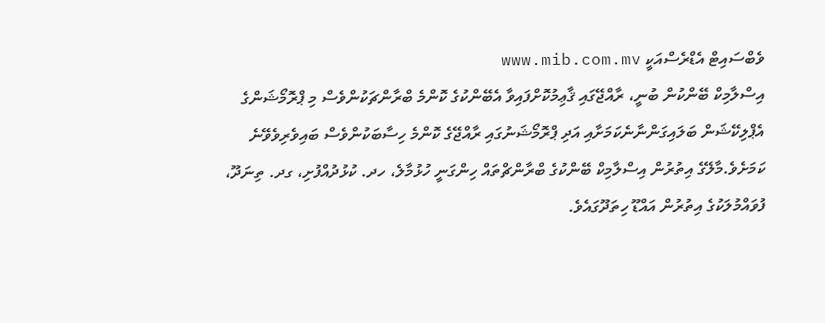ވެބްސައިޓް އެޑްރެސްއަކީ www.mib.com.mv
އިސްލާމިކް ބޭންކުން ބުނީ، ރާއްޖޭގައި ޤާޢިމުކޮށްފައިވާ އެބޭންކުގެ ކޮންމެ ބްރާންޗަކުންވެސް މި ޕްރޮމޯޝަންގެ އެޕްލިކޭޝަން ބަލައިގަންނާނެކަމަށާއި އަދި ޕްރޮމޯޝަނުގައި ރާއްޖޭގެ ކޮންމެ ހިސާބަކުންވެސް ބައިވެރިވެވޭނެ ކަމަށެވެ.މާލޭގެ އިތުރުން އިސްލާމިކް ބޭންކުގެ ބްރާންޗްތައް ހިންގަނީ ހުޅުމާލެ، ހދ. ކުޅުދުއްފުށި، ގދ. ތިނަދޫ، ފުވައްމުލަކުގެ އިތުރުން އައްޑޫ ހިތަދޫގައެވެ.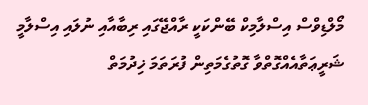މޯލްޑިވްސް އިސްލާމިކް ބޭންކަކީ ރާއްޖޭގައި ރިބާއާއި ނުލައި އިސްލާމީ ޝަރީޢަތާއެއްގޮތްވާ ގޮތުގެމަތިން ފުރަތަމަ ޚިދުމަތް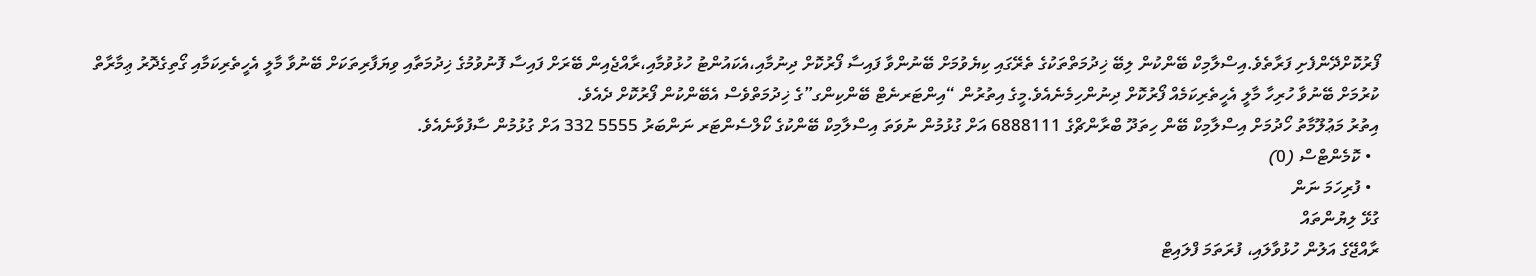ފޯރުކޮށްދޭންފެށި ފަރާތެވެ.އިސްލާމިކް ބޭންކުން ލިބޭ ޚިދުމަތްތަކުގެ ތެރޭގައި ކިޔެވުމަށް ބޭނުންވާ ފައިސާ ފޯރުކޮށް ދިނުމާއި،އެކައުންޓު ހުޅުވުމާއި،ރާއްޖެއިން ބޭރަށް ފައިސާ ފޮނުވުމުގެ ޚިދުމަތާއި ވިޔަފާރިތަކަށް ބޭނުވާ މާލީ އެހީތެރިކަމާއި ގޯތިގެދޮރު ޢިމާރާތް ކުރުމަށް ބޭނުވާ ހުރިހާ މާލީ އެހީތެރިކަމެއް ފޯރުކޮށް ދިނުންހިމެނެއެވެ.މީގެ އިތުރުން “އިންޓަރނެޓް ބޭންކިންގ”ގެ ޚިދުމަތްވެސް އެބޭންކުން ފޯރުކޮށް ދެއެވެ.
އިތުރު މަޢުލޫމާތު ހޯދުމަށް އިސްލާމިކް ބޭން ހިތަދޫ ބްރާންޗްގެ 6888111 އަށް ގުޅުމުން ނުވަތަ އިސްލާމިކް ބޭންކުގެ ކޯލްސެންޓަރ ނަންބަރު 5555 332 އަށް ގުޅުމުން ސާފުވާނެއެވެ.
  • ކޮމެންޓްސް (0)
  • ފުރިހަމަ ނަން
ގުޅޭ ލިޔުންތައް
ރާއްޖޭގެ އަލުން ހުޅުވާލައި، ފުރަތަމަ ފްލައިޓް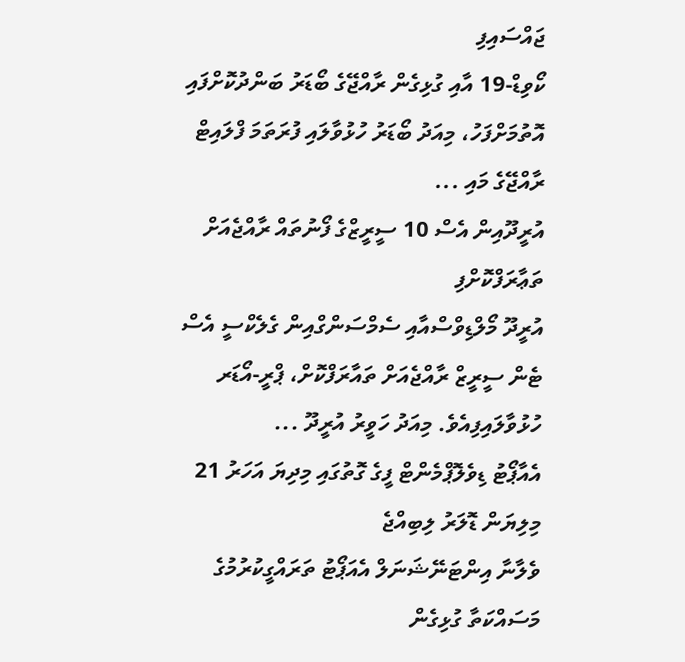ޖައްސައިފި
ކޯވިޑް-19 އާއި ގުޅިގެން ރާއްޖޭގެ ބޯޑަރު ބަންދުކޮށްފައި އޮތުމަށްފަހު، މިއަދު ބޯޑަރު ހުޅުވާލައި ފުރަތަމަ ފްލައިޓް ރާއްޖޭގެ މައި ...
އުރީދޫއިން އެސް 10 ސީރީޒްގެ ފޯނުތައް ރާއްޖެއަށް ތަޢާރަފްކޮށްފި
އުރީދޫ މޯލްޑިވްސްއާއި ސެމްސަންގްއިން ގެލެކްސީ އެސް ޓެން ސީރީޒް ރާއްޖެއަށް ތައާރަފްކޮށް، ޕްރީ-އޯޑަރ ހުޅުވާލައިފިއެވެ. މިއަދު ހަވީރު އުރީދޫ ...
އެއާޕޯޓު ޑިވެލޮޕްމެންޓް ފީގެ ގޮތުގައި މިދިޔަ އަހަރު 21 މިލިޔަން ޑޮލަރު ލިބިއްޖެ
ވެލާނާ އިންޓަނޭޝަނަލް އެއަޕޯޓު ތަރައްގީކުރުމުގެ މަސައްކަތާ ގުޅިގެން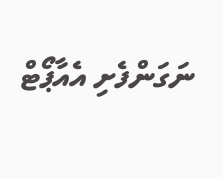ނަގަންފެށި އެއާޕޯޓް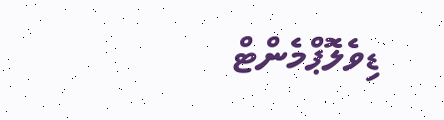ޑިވެލޮޕްމެންޓް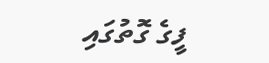ފީގެ ގޮތުގައި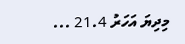މިދިޔަ އަހަރު 21.4 ...